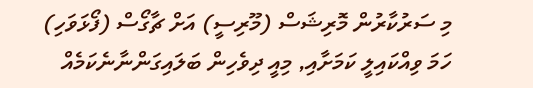މި ސަރުކާރުން މޮރިޝަސް (މޫރިސީ) އަށް ޗާގޯސް (ފޯޅަވަހި) ހަމަ ވިއްކައިލީ ކަމަށާއި, މިއީ ދިވެހިން ބަލައިގަންނާނެކަމެއް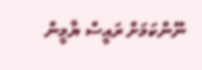ނޫންކަމަށް ރައީސް ޔާމީން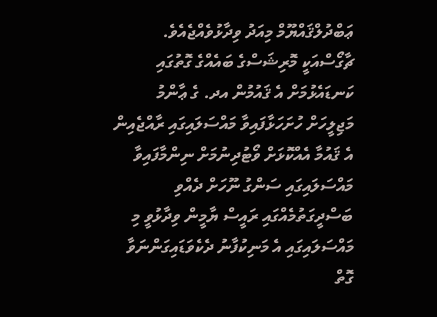ޢަބްދުލްޤައްޔޫމް މިއަދު ވިދާޅުވެއްޖެއެވެ.
ޗާގޯސްއަކީ މޮރިޝަސްގެ ބައެއްގެ ގޮތުގައި ކަނޑައެޅުމަށް އެ ޤައުމުން އދ. ގެ ޢާންމު މަޖިލީހަށް ހުށަހަޅާފައިވާ މައްސަލައިގައި ރާއްޖެއިން އެ ޤައުމާ އެއްކޮޅަށް ވޯޓުދިނުމަށް ނިންމާފައިވާ މައްސަލައިގައި ސަންގު ނޫހަށް ދެއްވި ބަސްދީގަތުމެއްގައި ރައީސް ޔާމީން ވިދާޅުވީ މި މައްސަލައިގައި އެ މަނިކުފާނު ދެކެވަޑައިގަންނަވާ ގޮތް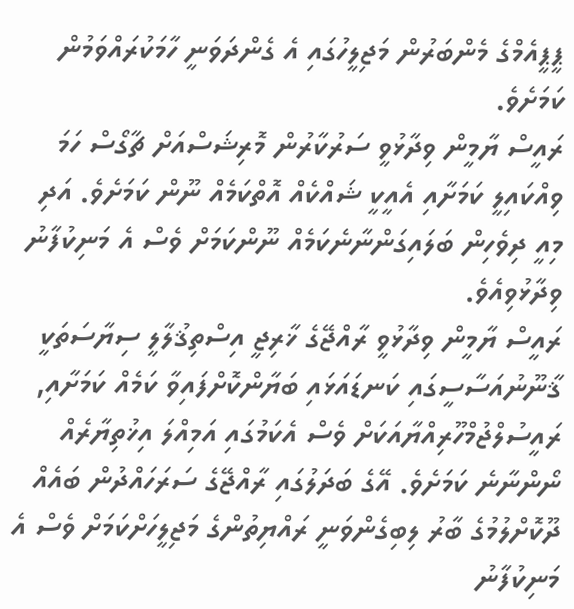ޕީޕީއެމްގެ މެންބަރުން މަޖިލީހުގައި އެ ގެންދަވަނީ ހާމަކުރައްވަމުން ކަމަށެވެ.
ރައީސް ޔާމީން ވިދާޅުވީ ސަރުކާރުން މޮރިޝަސްއަށް ޗާގޯސް ހަމަ ވިއްކައިލީ ކަމަށާއި އެއީކީ ޝައްކެއް އޮތްކަމެއް ނޫން ކަމަށެވެ. އަދި މިއީ ދިވެހިން ބަލައިގަންނާނެކަމެއް ނޫންކަމަށް ވެސް އެ މަނިކުފާނު ވިދާޅުވިއެވެ.
ރައީސް ޔާމީން ވިދާޅުވީ ރާއްޖޭގެ ޚާރިޖީ އިސްތިޤުލާލީ ސިޔާސަތަކީ ޤާނޫނުއަސާސީގައި ކަނޑައަޅައި ބަޔާންކޮށްފައިވާ ކަމެއް ކަމަށާއި, ރައީސުލްޖުމްހޫރިއްޔާއަކަށް ވެސް އެކަމުގައި އަމިއްލަ އިޚުތިޔާރެއް ނޯންނާނެ ކަމަށެވެ. އޭގެ ބަދަލުގައި ރާއްޖޭގެ ސަރަހައްދުން ބައެއް ދޫކޮށްލުމުގެ ބާރު ލިބިގެންވަނީ ރައްޔިތުންގެ މަޖިލީހަށްކަމަށް ވެސް އެ މަނިކުފާނު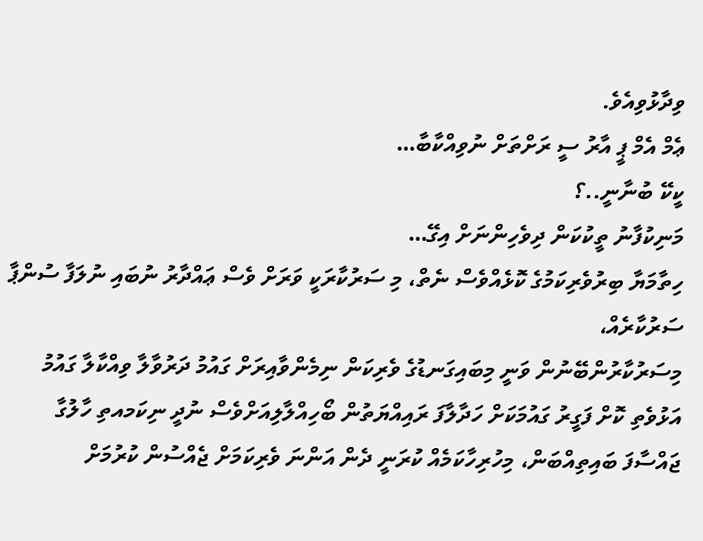ވިދާޅުވިއެވެ.
ޢެމް އެމް ޕީ އާރު ސީ ރަށްތަށް ނުވިއްކާބާ…
ކީކޭ ބުނާނީ..؟
މަނިކުފާނު ތީކުކަން ދިވެހިންނަށް އިގޭ…
ހިތާމަޔާ ބިރުވެރިކަމުގެ ކޮޅެއްވެސް ނެތް، މި ސަރުކާރަކީ ވަރަށް ވެސް ޢައްދާރު ނުބައި ނުލަފާ ސުންޕާ ސަރުކާރެއް،
މިސަރުކާރުންބޭނުން ވަނީ މިބައިގަނޑުގެ ވެރިކަން ނިމެންވާއިރަށް ގައުމު ދަރުވާލާ ވިއްކާލާ ގައުމު އަޅުވެތި ކޮށް ފަގީރު ގައުމަކަށް ހަދާލާފަ ރައިއްޔަތުން ބޯހިއްލާލިއަށްވެސް ނުދީ ނިކަމއތި ހާލުގާ ޖައްސާފަ ބައިތިއްބަން، މިހުރިހާކަމެއް ކުރަނީ ދެން އަންނަ ވެރިކަމަށް ޖެއްސުން ކުރުމަށް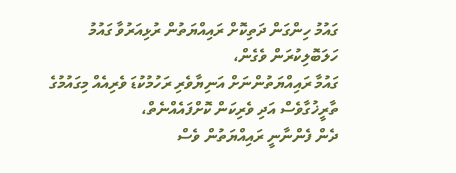ގައުމު ހިންގަން ދަތިކޮށް ރައިއްޔަތުން ރުޅިއަރުވާ ގައުމު ހަލަބޮލިކުރަން ވެގެން،
ގައުމާ ރައިއްޔަތުންނަށް އަނިޔާވެރި ރަހުމުކުޑަ ވެރިއެއް މިގައުމުގެ ތާރީޚުގާވެސް އަދި ވެރިކަން ކޮށްފައެއްނެތް،
ދެން ފެންނާނީ ރައިއްޔަތުން ވެސް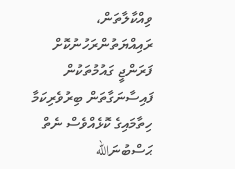ވިއްކާލާތަން، ރައިއްޔަތުންރަހުނުކޮށް ފަރަންޖީ ގައުމުތަކުން ފައިސާނަގާތަން ބިރުވެރިކަމާ ހިތާމައިގެ ކޮޅެއްވެސް ނެތް ޙަސްބުނަالله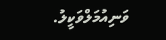ވަނިއުމަލްވަކީލު.